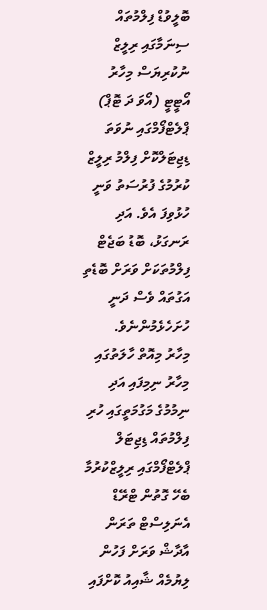ބޮލީވުޑް ފިލްމުތައް ސިނަމާގައި ރިލީޒް ނުކުރިޔަސް މިހާރު އޯޓީޓީ (އޯވަ ދަ ޓޮޕް) ޕްލެޓްފޯމްގައި ނުވަތަ ޑިޖިޓަލްކޮށް ފިލްމު ރިލީޒް ކުރުމުގެ ފުރުސަތު ވަނީ ހުޅުވިފަ އެވެ. އަދި ރަނގަޅު، ބޮޑު ބަޖެޓް ފިލްމުތަކަށް ވަރަށް ބޮޑެތި އަގުތައް ވެސް ދަނީ ހުށަހެޅެމުންނެވެ.
މިހާރު މިއޮތް ހާލަތުގައި މިހާރު ނިމިފައި އަދި ނިމުމުގެ މަގުމަތީގައި ހުރި ފިލްމުތައް ޑިޖިޓަލް ޕްލެޓްފޯމްގައި ރިލީޒްކުރުމާ ބެހޭ ގޮތުން ޓްރޭޑް އެނަލިސްޓް ތަރަން އާދާޝް ވަރަށް ފަހުން ލިޔުމެއް ޝާއިއު ކޮށްފައި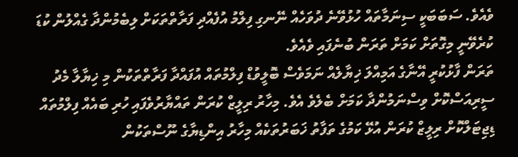ވެއެވެ. ސަބަބަކީ ސިނަމާތައް ހުޅުވޭނެ ދުވަހެއް ނޭނގި ފިލްމު އުފެއްދި ފަރާތްތަކަށް ލިބެމުންދާ ގެއްލުން ކުޑަ ކުރެވޭނީ މިގޮތަށް ކަމަށް ތަރަން ބުނެފައި ވެއެވެ.
ތަރަން ފާޅުކުރީ އޭނާގެ އަމިއްލަ ޚިޔާލެއް ނަމަވެސް ބޮލީވުޑް ފިލްމުތައް އުފައްދާ ފަރާތްތަކުން މި ޚިޔާލާ މެދު ސީރިއަސްކޮށް ވިސްނަމުންދާ ކަމަށް ބެލެވެ އެވެ. މިހާރު ރިލީޒް ކުރަން ތައްޔާރުވެފައި ހުރި ބައެއް ފިލްމުތައް ޑިޖިޓަލްކޮށް ރިލީޒް ކުރަން އުޅޭ ކަމުގެ ތަފާތު ޚަބަރުތަކެއް މިހާރު އިންޑިޔާގެ ނޫސްތަކުން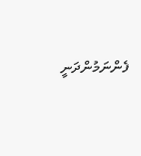ފެންނަމުންދަނީ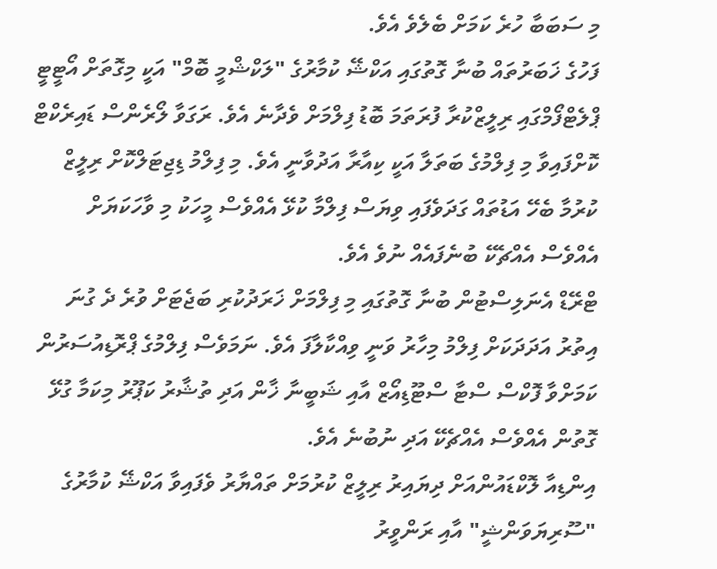މި ސަބަބާ ހުރެ ކަމަށް ބެލެވެ އެވެ.
ފަހުގެ ޚަބަރުތައް ބުނާ ގޮތުގައި އަކްޝޭ ކުމާރުގެ "ލަކްޝްމީ ބޮމް" އަކީ މިގޮތަށް އޯޓީޓީ ޕްލެޓްފޯމްގައި ރިލީޒްކުރާ ފުރަތަމަ ބޮޑު ފިލްމަށް ވެދާނެ އެވެ. ރަގަވާ ލޯރެންސް ޑައިރެކްޓް ކޮށްފައިވާ މި ފިލްމުގެ ބަތަލާ އަކީ ކިއާރާ އަދުވާނީ އެވެ. މި ފިލްމު ޑިޖިޓަލްކޮށް ރިލީޒް ކުރުމާ ބެހޭ އަޑުތައް ގަދަވެފައި ވިޔަސް ފިލްމާ ކުޅޭ އެއްވެސް މީހަކު މި ވާހަކަޔަށް އެއްވެސް އެއްޗެކޭ ބުނެފައެއް ނުވެ އެވެ.
ޓްރޭޑް އެނަލިސްޓުން ބުނާ ގޮތުގައި މި ފިލްމަށް ޚަރަދުކުރި ބަޖެޓަށް ވުރެ ދެ ގުނަ އިތުރު އަދަދަކަށް ފިލްމު މިހާރު ވަނީ ވިއްކާލާފަ އެވެ. ނަމަވެސް ފިލްމުގެ ޕްރޮޑިއުސަރުން ކަމަށްވާ ފޮކްސް ސްޓާ ސްޓޫޑިއޯޒް އާއި ޝަބީނާ ޚާން އަދި ތުޝާރު ކަޕޫރު މިކަމާ ގުޅޭ ގޮތުން އެއްވެސް އެއްޗެކޭ އަދި ނުބުނެ އެވެ.
އިންޑިއާ ލޮކްޑައުންއަށް ދިޔައިރު ރިލީޒް ކުރުމަށް ތައްޔާރު ވެފައިވާ އަކްޝޭ ކުމާރުގެ "ސޫރިޔަވަންޝީ" އާއި ރަންވީރު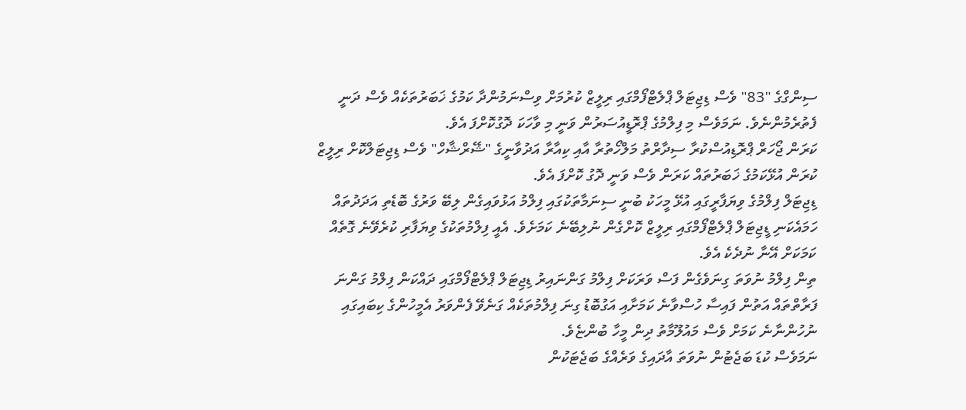ސިންގްގެ "83" ވެސް ޑިޖިޓަލް ޕްލެޓްފޯމްގައި ރިލީޒް ކުރުމަށް ވިސްނަމުންދާ ކަމުގެ ޚަބަރުތަކެއް ވެސް ދަނީ ފެތުރެމުންނެވެ. ނަމަވެސް މި ފިލްމުގެ ޕްރޮޑީއުސަރުން ވަނީ މި ވާހަކަ ދޮގުކޮށްފަ އެވެ.
ކަރަން ޖޯހަރް ޕްރޮޑިއުސްކުރާ ސިދާރްތު މަލްހޯތުރާ އާއި ކިއާރާ އަދުވާނީގެ "ޝޭރްޝާހް" ވެސް ޑިޖިޓަލްކޮށް ރިލީޒް ކުރަން އުޅޭކަމުގެ ޚަބަރުތައް ކަރަން ވެސް ވަނީ ދޮގު ކޮށްފަ އެވެ.
ޑިޖިޓަލް ފިލްމުގެ ވިޔަފާރީގައި އުޅޭ މީހަކު ބުނީ ސިނަމާތަކުގައި ފިލްމު އަޅުވައިގެން ލިބޭ ވަރުގެ ބޮޑެތި އަދަދުތައް ހަމައެކަނި ޑީޖިޓަލް ޕްލެޓްފޯމްގައި ރިލީޒް ކޮށްގެން ނުލިބޭނެ ކަމަށެވެ. އެއީ ފިލްމުތަކުގެ ވިޔަފާރި ކުރެވޭނެ ގޮތެއް ކަމަކަށް އޭނާ ނުދެކެ އެވެ.
ތިން ފިލްމު ނުވަތަ ގިނަވެގެން ފަސް ވަރަކަށް ފިލްމު ގަންނައިރު ޑިޖިޓަލް ޕްލެޓްފޯމްގައި ދައްކަން ފިލްމު ގަންނަ ފަރާތްތައް އަތުން ފައިސާ ހުސްވާނެ ކަމަށާއި އަގުބޮޑު ގިނަ ފިލްމުތަކެއް ގަނެވޭ ފެންވަރު އެމީހުންގެ ކިބައިގައި ނުހުންނާނެ ކަމަށް ވެސް މައުލޫމާތު ދިން މީހާ ބުންޏެވެ.
ނަމަވެސް ކުޑަ ބަޖެޓުން ނުވަތަ އާދައިގެ ވަރެއްގެ ބަޖެޓަކުން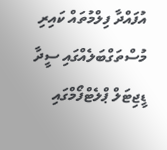އުފައްދާ ފިލްމުތައް ކައިރި މުސްތަގްބަލެއްގައި ސީދާ ޑީޖިޓަލް ޕްލެޓްފޯމްގައި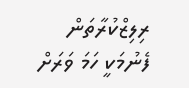ރިލިޒްކުރާތަން ފެނުމަކީ ހަމަ ވަރަށް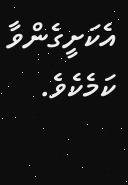އެކަށީގެންވާ ކަމެކެވެ.